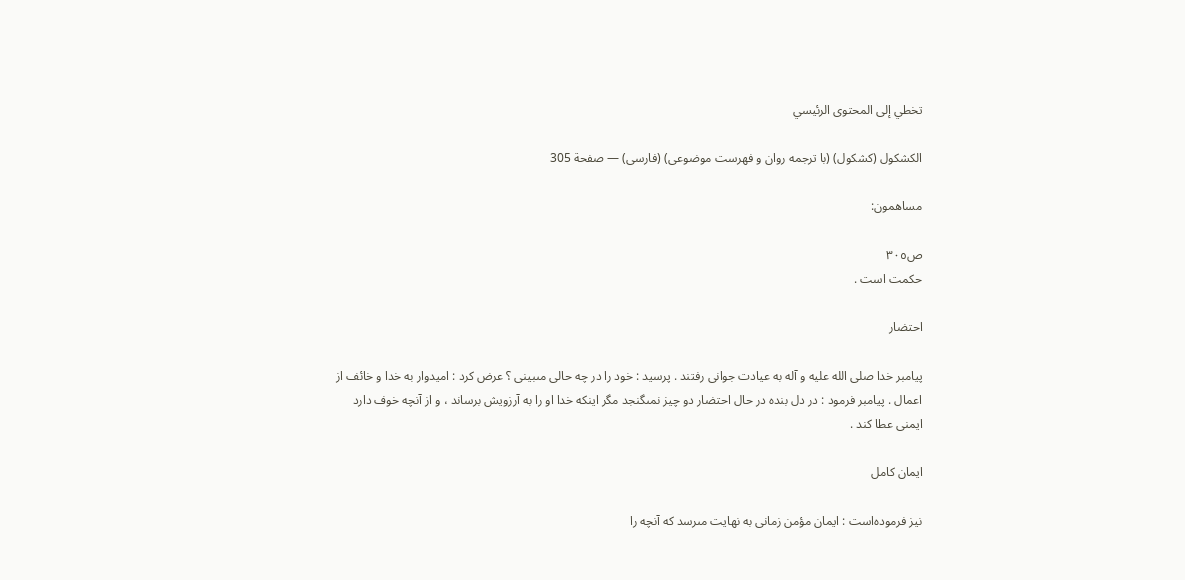تخطي إلى المحتوى الرئيسي

الكشكول (كشكول) (با ترجمه روان و فهرست موضوعى) (فارسى) — صفحة 305

مساهمون:

ص٣٠٥
حكمت است .

احتضار

پيامبر خدا صلى الله عليه و آله به عيادت جوانى رفتند . پرسيد : خود را در چه حالى مىبينى ؟ عرض كرد : اميدوار به خدا و خائف از اعمال . پيامبر فرمود : در دل بنده در حال احتضار دو چيز نمىگنجد مگر اينكه خدا او را به آرزويش برساند ، و از آنچه خوف دارد ايمنى عطا كند .

ايمان كامل

نيز فرموده‌است : ايمان مؤمن زمانى به نهايت مىرسد كه آنچه را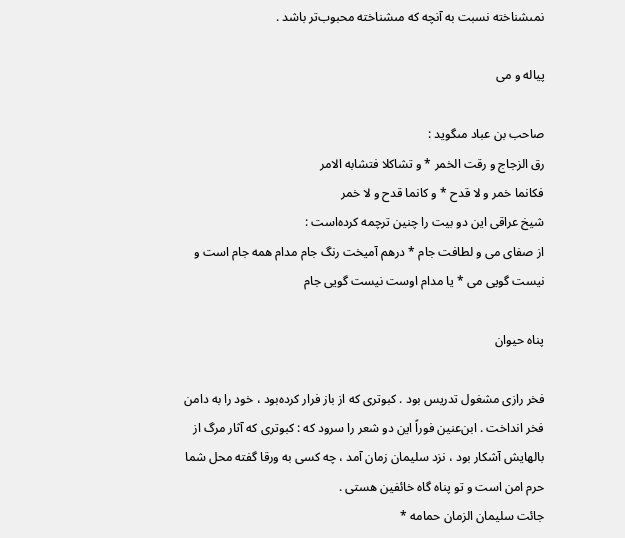نمىشناخته نسبت به آنچه كه مىشناخته محبوب‌تر باشد .

پياله و مى

صاحب بن عباد مىگويد :
رق الزجاج و رقت الخمر * و تشاكلا فتشابه الامر
فكانما خمر و لا قدح * و كانما قدح و لا خمر
شيخ عراقى اين دو بيت را چنين ترچمه كرده‌است :
از صفاى مى و لطافت جام * درهم آميخت رنگ جام مدام همه جام است و نيست گويى مى * يا مدام اوست نيست گويى جام

پناه حيوان

فخر رازى مشغول تدريس بود . كبوترى كه از باز فرار كرده‌بود ، خود را به دامن فخر انداخت . ابن‌عنين فوراً اين دو شعر را سرود كه : كبوترى كه آثار مرگ از بالهايش آشكار بود ، نزد سليمان زمان آمد ، چه كسى به ورقا گفته محل شما حرم امن است و تو پناه گاه خائفين هستى .
جائت سليمان الزمان حمامه *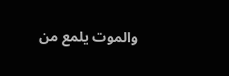والموت يلمع من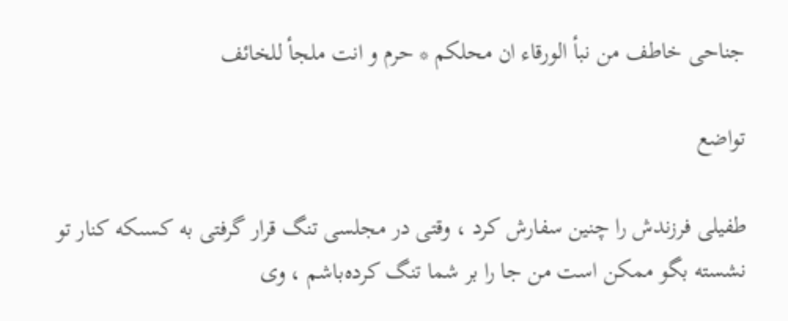جناحى خاطف من نبأ الورقاء ان محلكم * حرم و انت ملجأ للخائف

تواضع

طفيلى فرزندش را چنين سفارش كرد ، وقتى در مجلسى تنگ قرار گرفتى به كسىكه كنار تو نشسته بگو ممكن است من جا را بر شما تنگ كرده‌باشم ، وى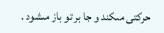حركتى مىكند و جا بر تو باز مىشود .